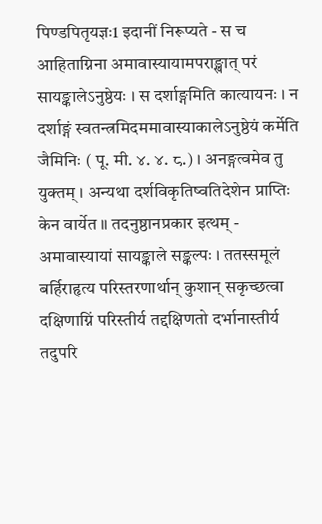पिण्डपितृयज्ञः1 इदानीं निरूप्यते - स च आहिताग्निना अमावास्यायामपराङ्खात् परं सायङ्कालेऽनुष्ठेयः । स दर्शाङ्गमिति कात्यायनः । न दर्शाङ्गं स्वतन्त्रमिदममावास्याकालेऽनुष्ठेयं कर्मेति जैमिनिः ( पू. मी. ४. ४. ८.) । अनङ्गत्वमेव तु युक्तम् । अन्यथा दर्शविकृतिष्वतिदेशेन प्राप्तिः केन वार्येत ॥ तदनुष्ठानप्रकार इत्थम् - अमावास्यायां सायङ्काले सङ्कल्पः । ततस्समूलं बर्हिराहृत्य परिस्तरणार्थान् कुशान् सकृच्छत्वा दक्षिणाग्निं परिस्तीर्य तद्दक्षिणतो दर्भानास्तीर्य तदुपरि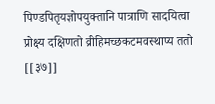पिण्डपितृयज्ञोपयुक्तानि पात्राणि सादयित्वा प्रोक्ष्य दक्षिणतो व्रीहिमच्छकटमवस्थाप्य ततो
[[३७]]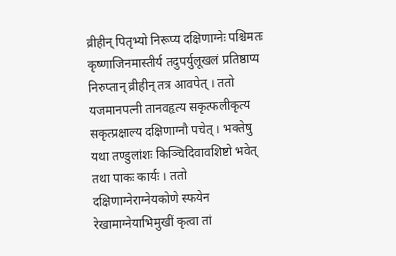व्रीहीन् पितृभ्यो निरूप्य दक्षिणाग्नेः पश्चिमतः कृष्णाजिनमास्तीर्य तदुपर्युलूखलं प्रतिष्ठाप्य निरुप्तान् व्रीहीन् तत्र आवपेत् । ततो यजमानपत्नी तानवहृत्य सकृत्फलीकृत्य सकृत्प्रक्षाल्य दक्षिणाग्नौ पचेत् । भक्तेषु यथा तण्डुलांशः किञ्चिदिवावशिष्टो भवेत् तथा पाकः कार्यः । ततो दक्षिणाग्नेराग्नेयकोणे स्फयेन रेखामाग्नेयाभिमुखीं कृत्वा तां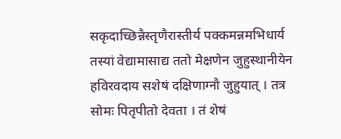सकृदाच्छिन्नैस्तृणैरास्तीर्य पक्कमन्नमभिधार्य तस्यां वेद्यामासाद्य ततो मेक्षणेन जुहुस्थानीयेन हविरवदाय सशेषं दक्षिणाग्नौ जुहुयात् । तत्र सोमः पितृपीतो देवता । तं शेषं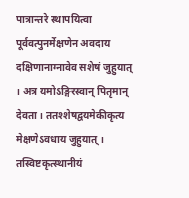पात्रान्तरे स्थापयित्वा पूर्ववत्पुनर्मेक्षणेन अवदाय दक्षिणानाग्नावेव सशेषं जुहुयात् । अत्र यमोऽङ्गिरस्वान् पितृमान् देवता । ततश्शेषद्वयमेकीकृत्य मेक्षणेऽवधाय जुहुयात् । तस्विष्टकृत्स्थानीयं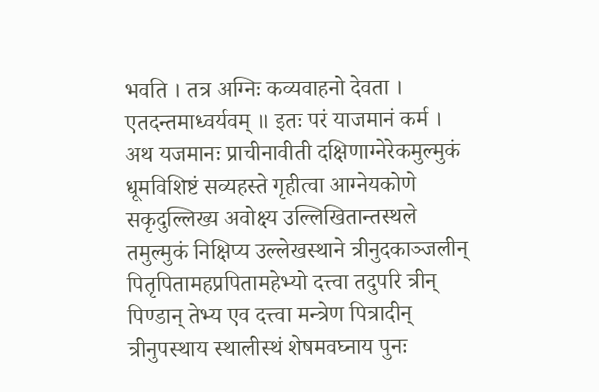भवति । तत्र अग्निः कव्यवाहनो देवता । एतदन्तमाध्वर्यवम् ॥ इतः परं याजमानं कर्म । अथ यजमानः प्राचीनावीती दक्षिणाग्नेरेकमुल्मुकं धूमविशिष्टं सव्यहस्ते गृहीत्वा आग्नेयकोणे सकृदुल्लिख्य अवोक्ष्य उल्लिखितान्तस्थले तमुल्मुकं निक्षिप्य उल्लेखस्थाने त्रीनुदकाञ्जलीन् पितृपितामहप्रपितामहेभ्यो दत्त्वा तदुपरि त्रीन् पिण्डान् तेभ्य एव दत्त्वा मन्त्रेण पित्रादीन् त्रीनुपस्थाय स्थालीस्थं शेषमवघ्नाय पुनः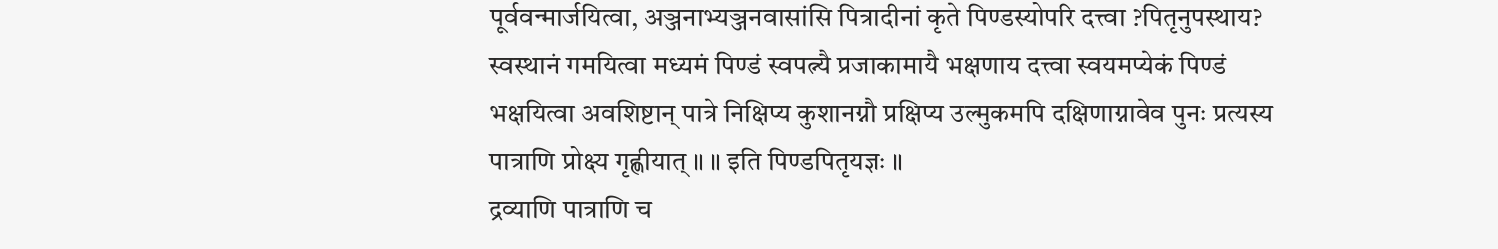पूर्ववन्मार्जयित्वा, अञ्जनाभ्यञ्जनवासांसि पित्रादीनां कृते पिण्डस्योपरि दत्त्वा ?पितृनुपस्थाय? स्वस्थानं गमयित्वा मध्यमं पिण्डं स्वपत्न्यै प्रजाकामायै भक्षणाय दत्त्वा स्वयमप्येकं पिण्डं भक्षयित्वा अवशिष्टान् पात्रे निक्षिप्य कुशानग्नौ प्रक्षिप्य उल्मुकमपि दक्षिणाग्नावेव पुनः प्रत्यस्य पात्राणि प्रोक्ष्य गृह्णीयात् ॥ ॥ इति पिण्डपितृयज्ञः ॥
द्रव्याणि पात्राणि च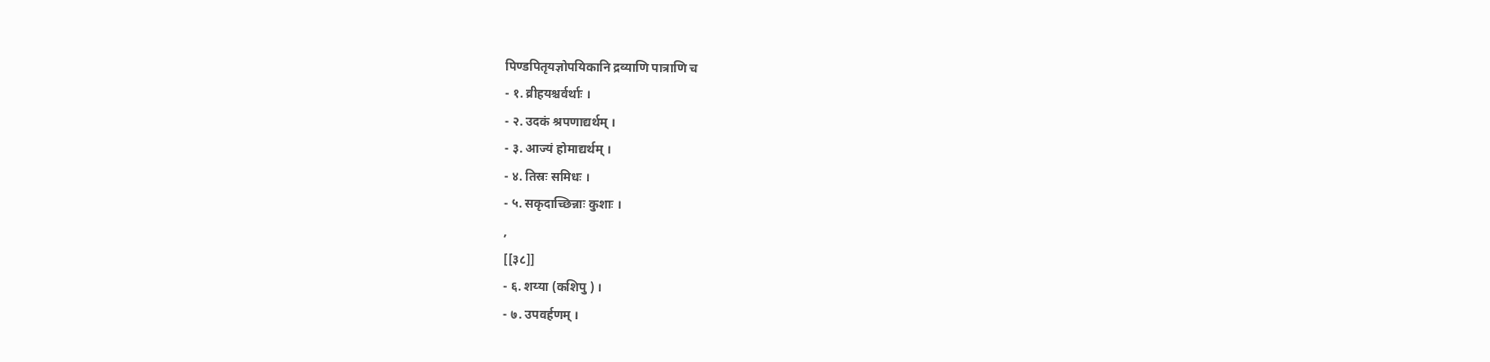पिण्डपितृयज्ञोपयिकानि द्रव्याणि पात्राणि च
- १. व्रीहयश्चर्वर्थाः ।
- २. उदकं श्रपणाद्यर्थम् ।
- ३. आज्यं होमाद्यर्थम् ।
- ४. तिस्रः समिधः ।
- ५. सकृदाच्छिन्नाः कुशाः ।
,
[[३८]]
- ६. शय्या (कशिपु ) ।
- ७. उपवर्हणम् ।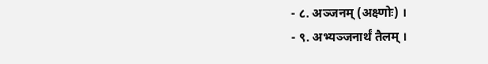- ८. अञ्जनम् (अक्ष्णोः) ।
- ९. अभ्यञ्जनार्थं तैलम् ।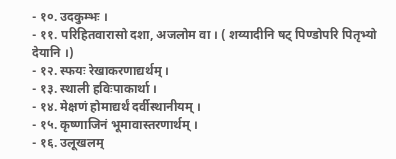- १०. उदकुम्भः ।
- ११. परिहितवारासो दशा, अजलोम वा । ( शय्यादीनि षट् पिण्डोपरि पितृभ्यो देयानि ।)
- १२. स्फयः रेखाकरणाद्यर्थम् ।
- १३. स्थाली हविःपाकार्था ।
- १४. मेक्षणं होमाद्यर्थं दर्वीस्थानीयम् ।
- १५. कृष्णाजिनं भूमावास्तरणार्थम् ।
- १६. उलूखलम्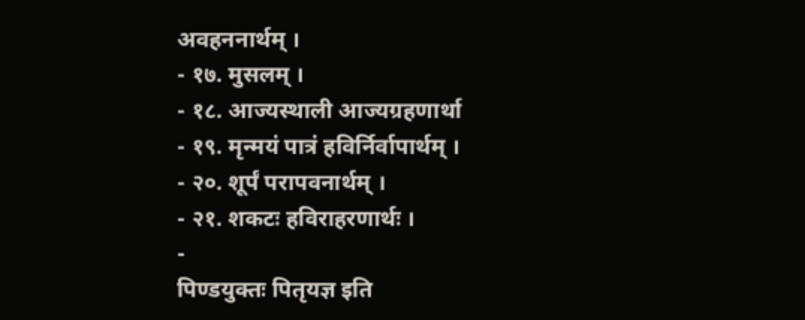अवहननार्थम् ।
- १७. मुसलम् ।
- १८. आज्यस्थाली आज्यग्रहणार्था
- १९. मृन्मयं पात्रं हविर्निर्वापार्थम् ।
- २०. शूर्पं परापवनार्थम् ।
- २१. शकटः हविराहरणार्थः ।
-
पिण्डयुक्तः पितृयज्ञ इति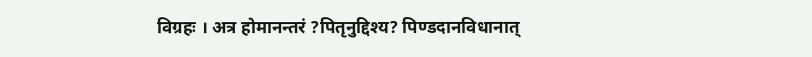विग्रहः । अत्र होमानन्तरं ?पितृनुद्दिश्य? पिण्डदानविधानात्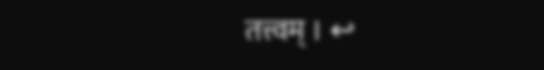तत्त्वम् । ↩